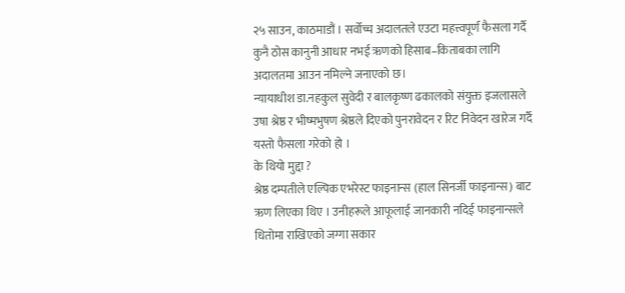२५ साउन, काठमाडौं । सर्वोच्च अदालतले एउटा महत्त्वपूर्ण फैसला गर्दै कुनै ठोस कानुनी आधार नभई ऋणको हिसाब–किताबका लागि अदालतमा आउन नमिल्ने जनाएको छ।
न्यायाधीश डा.नहकुल सुवेदी र बालकृष्ण ढकालको संयुक्त इजलासले उषा श्रेष्ठ र भीष्मभुषण श्रेष्ठले दिएको पुनरावेदन र रिट निवेदन खारेज गर्दै यस्तो फैसला गरेको हो ।
के थियो मुद्दा ?
श्रेष्ठ दम्पतीले एल्पिक एभरेस्ट फाइनान्स (हाल सिनर्जी फाइनान्स) बाट ऋण लिएका थिए । उनीहरूले आफूलाई जानकारी नदिई फाइनान्सले धितोमा राखिएको जग्गा सकार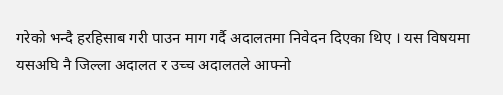गरेको भन्दै हरहिसाब गरी पाउन माग गर्दै अदालतमा निवेदन दिएका थिए । यस विषयमा यसअघि नै जिल्ला अदालत र उच्च अदालतले आफ्नो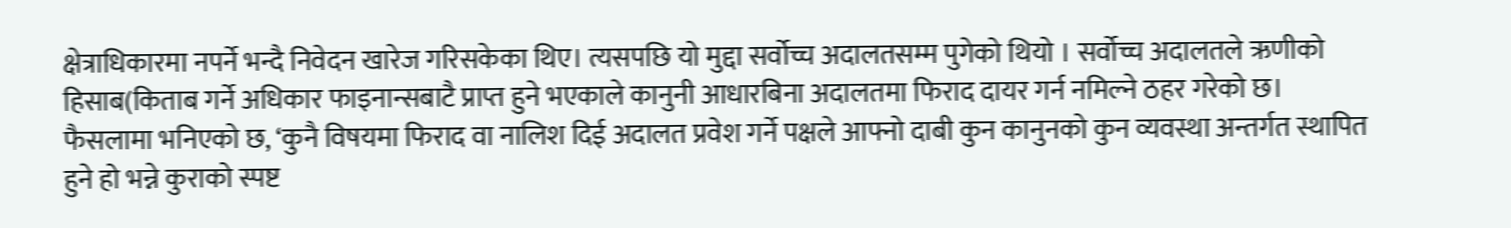क्षेत्राधिकारमा नपर्ने भन्दै निवेदन खारेज गरिसकेका थिए। त्यसपछि यो मुद्दा सर्वोच्च अदालतसम्म पुगेको थियो । सर्वोच्च अदालतले ऋणीको हिसाब(किताब गर्ने अधिकार फाइनान्सबाटै प्राप्त हुने भएकाले कानुनी आधारबिना अदालतमा फिराद दायर गर्न नमिल्ने ठहर गरेको छ। फैसलामा भनिएको छ, ‘कुनै विषयमा फिराद वा नालिश दिई अदालत प्रवेश गर्ने पक्षले आफ्नो दाबी कुन कानुनको कुन व्यवस्था अन्तर्गत स्थापित हुने हो भन्ने कुराको स्पष्ट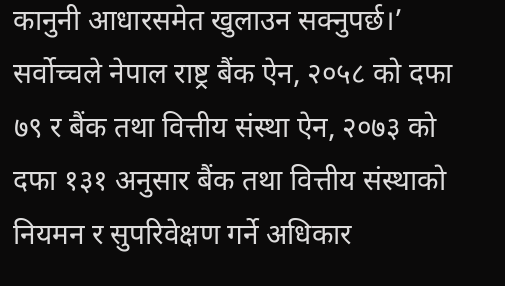कानुनी आधारसमेत खुलाउन सक्नुपर्छ।’
सर्वोच्चले नेपाल राष्ट्र बैंक ऐन, २०५८ को दफा ७९ र बैंक तथा वित्तीय संस्था ऐन, २०७३ को दफा १३१ अनुसार बैंक तथा वित्तीय संस्थाको नियमन र सुपरिवेक्षण गर्ने अधिकार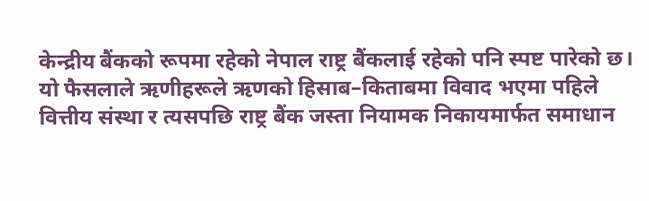केन्द्रीय बैंकको रूपमा रहेको नेपाल राष्ट्र बैंकलाई रहेको पनि स्पष्ट पारेको छ। यो फैसलाले ऋणीहरूले ऋणको हिसाब–किताबमा विवाद भएमा पहिले वित्तीय संस्था र त्यसपछि राष्ट्र बैंक जस्ता नियामक निकायमार्फत समाधान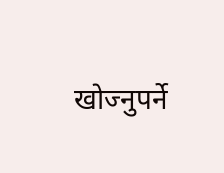खोज्नुपर्ने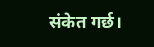संकेत गर्छ।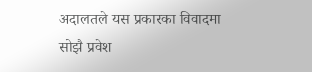अदालतले यस प्रकारका विवादमा सोझै प्रवेश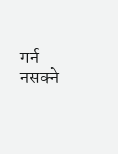गर्न नसक्ने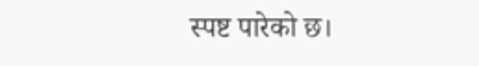स्पष्ट पारेको छ।